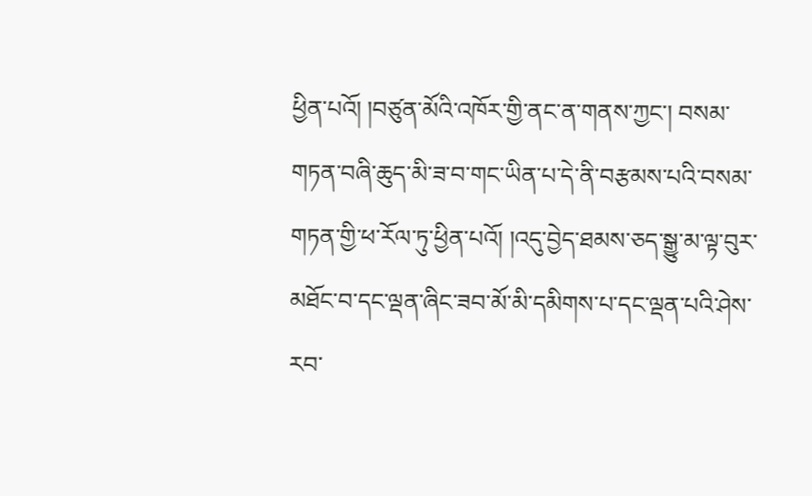ཕྱིན་པའོ། །བཙུན་མོའི་འཁོར་གྱི་ནང་ན་གནས་ཀྱང་། བསམ་གཏན་བཞི་ཆུད་མི་ཟ་བ་གང་ཡིན་པ་དེ་ནི་བརྩམས་པའི་བསམ་གཏན་གྱི་ཕ་རོལ་ཏུ་ཕྱིན་པའོ། །འདུ་བྱེད་ཐམས་ཅད་སྒྱུ་མ་ལྟ་བུར་མཐོང་བ་དང་ལྡན་ཞིང་ཟབ་མོ་མི་དམིགས་པ་དང་ལྡན་པའི་ཤེས་རབ་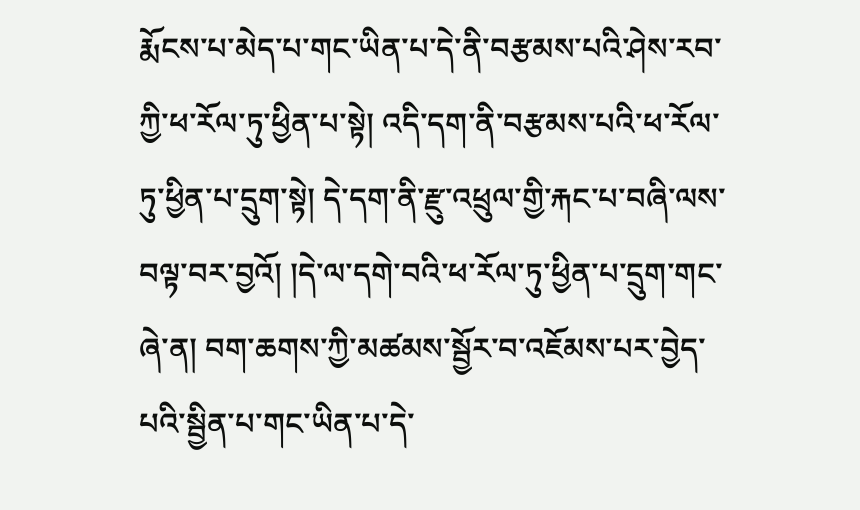རྨོངས་པ་མེད་པ་གང་ཡིན་པ་དེ་ནི་བརྩམས་པའི་ཤེས་རབ་ཀྱི་ཕ་རོལ་ཏུ་ཕྱིན་པ་སྟེ། འདི་དག་ནི་བརྩམས་པའི་ཕ་རོལ་ཏུ་ཕྱིན་པ་དྲུག་སྟེ། དེ་དག་ནི་རྫུ་འཕྲུལ་གྱི་རྐང་པ་བཞི་ལས་བལྟ་བར་བྱའོ། །དེ་ལ་དགེ་བའི་ཕ་རོལ་ཏུ་ཕྱིན་པ་དྲུག་གང་ཞེ་ན། བག་ཆགས་ཀྱི་མཚམས་སྦྱོར་བ་འཇོམས་པར་བྱེད་པའི་སྦྱིན་པ་གང་ཡིན་པ་དེ་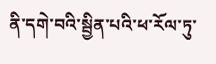ནི་དགེ་བའི་སྦྱིན་པའི་ཕ་རོལ་ཏུ་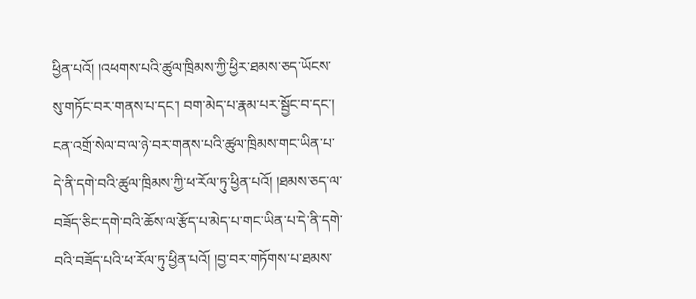ཕྱིན་པའོ། །འཕགས་པའི་ཚུལ་ཁྲིམས་ཀྱི་ཕྱིར་ཐམས་ཅད་ཡོངས་སུ་གཏོང་བར་གནས་པ་དང་། བག་མེད་པ་རྣམ་པར་སྦྱོང་བ་དང་། ངན་འགྲོ་སེལ་བ་ལ་ཉེ་བར་གནས་པའི་ཚུལ་ཁྲིམས་གང་ཡིན་པ་དེ་ནི་དགེ་བའི་ཚུལ་ཁྲིམས་ཀྱི་ཕ་རོལ་ཏུ་ཕྱིན་པའོ། །ཐམས་ཅད་ལ་བཟོད་ཅིང་དགེ་བའི་ཆོས་ལ་རྩོད་པ་མེད་པ་གང་ཡིན་པ་དེ་ནི་དགེ་བའི་བཟོད་པའི་ཕ་རོལ་ཏུ་ཕྱིན་པའོ། །བྱ་བར་གཏོགས་པ་ཐམས་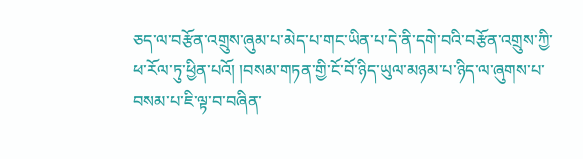ཅད་ལ་བརྩོན་འགྲུས་ཞུམ་པ་མེད་པ་གང་ཡིན་པ་དེ་ནི་དགེ་བའི་བརྩོན་འགྲུས་ཀྱི་ཕ་རོལ་ཏུ་ཕྱིན་པའོ། །བསམ་གཏན་གྱི་ངོ་བོ་ཉིད་ཡུལ་མཉམ་པ་ཉིད་ལ་ཞུགས་པ་བསམ་པ་ཇི་ལྟ་བ་བཞིན་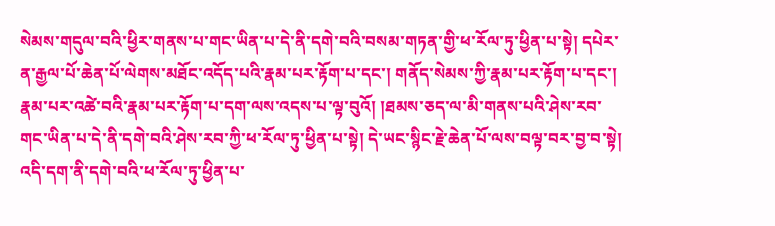སེམས་གདུལ་བའི་ཕྱིར་གནས་པ་གང་ཡིན་པ་དེ་ནི་དགེ་བའི་བསམ་གཏན་གྱི་ཕ་རོལ་ཏུ་ཕྱིན་པ་སྟེ། དཔེར་ན་རྒྱལ་པོ་ཆེན་པོ་ལེགས་མཐོང་འདོད་པའི་རྣམ་པར་རྟོག་པ་དང་། གནོད་སེམས་ཀྱི་རྣམ་པར་རྟོག་པ་དང་། རྣམ་པར་འཚེ་བའི་རྣམ་པར་རྟོག་པ་དག་ལས་འདས་པ་ལྟ་བུའོ། །ཐམས་ཅད་ལ་མི་གནས་པའི་ཤེས་རབ་གང་ཡིན་པ་དེ་ནི་དགེ་བའི་ཤེས་རབ་ཀྱི་ཕ་རོལ་ཏུ་ཕྱིན་པ་སྟེ། དེ་ཡང་སྙིང་རྗེ་ཆེན་པོ་ལས་བལྟ་བར་བྱ་བ་སྟེ། འདི་དག་ནི་དགེ་བའི་ཕ་རོལ་ཏུ་ཕྱིན་པ་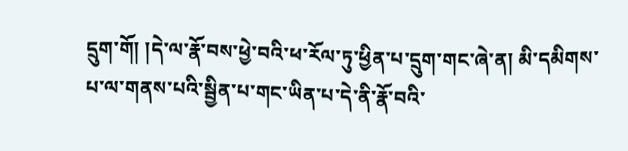དྲུག་གོ། །དེ་ལ་རྣོ་བས་ཕྱེ་བའི་ཕ་རོལ་ཏུ་ཕྱིན་པ་དྲུག་གང་ཞེ་ན། མི་དམིགས་པ་ལ་གནས་པའི་སྦྱིན་པ་གང་ཡིན་པ་དེ་ནི་རྣོ་བའི་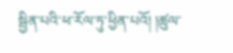སྦྱིན་པའི་ཕ་རོལ་ཏུ་ཕྱིན་པའོ། །ཚུལ་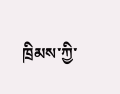ཁྲིམས་ཀྱི་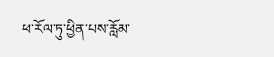ཕ་རོལ་ཏུ་ཕྱིན་པས་རློམ་